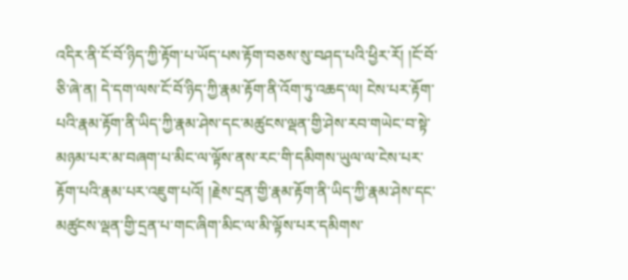འདིར་ནི་ངོ་བོ་ཉིད་ཀྱི་རྟོག་པ་ཡོད་པས་རྟོག་བཅས་སུ་བཤད་པའི་ཕྱིར་རོ། །ངོ་བོ་ཅི་ཞེ་ན། དེ་དག་ལས་ངོ་བོ་ཉིད་ཀྱི་རྣམ་རྟོག་ནི་འོག་ཏུ་འཆད་ལ། ངེས་པར་རྟོག་པའི་རྣམ་རྟོག་ནི་ཡིད་ཀྱི་རྣམ་ཤེས་དང་མཚུངས་ལྡན་གྱི་ཤེས་རབ་གཡེང་བ་སྟེ་མཉམ་པར་མ་བཞག་པ་མིང་ལ་ལྟོས་ནས་རང་གི་དམིགས་ཡུལ་ལ་ངེས་པར་རྟོག་པའི་རྣམ་པར་འཇུག་པའོ། །རྗེས་དྲན་གྱི་རྣམ་རྟོག་ནི་ཡིད་ཀྱི་རྣམ་ཤེས་དང་མཚུངས་ལྡན་གྱི་དྲན་པ་གང་ཞིག་མིང་ལ་མི་ལྟོས་པར་དམིགས་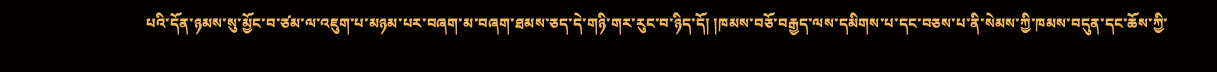པའི་དོན་ཉམས་སུ་མྱོང་བ་ཙམ་ལ་འཇུག་པ་མཉམ་པར་བཞག་མ་བཞག་ཐམས་ཅད་དེ་གཉི་གར་རུང་བ་ཉིད་དོ། །ཁམས་བཅོ་བརྒྱད་ལས་དམིགས་པ་དང་བཅས་པ་ནི་སེམས་ཀྱི་ཁམས་བདུན་དང་ཆོས་ཀྱི་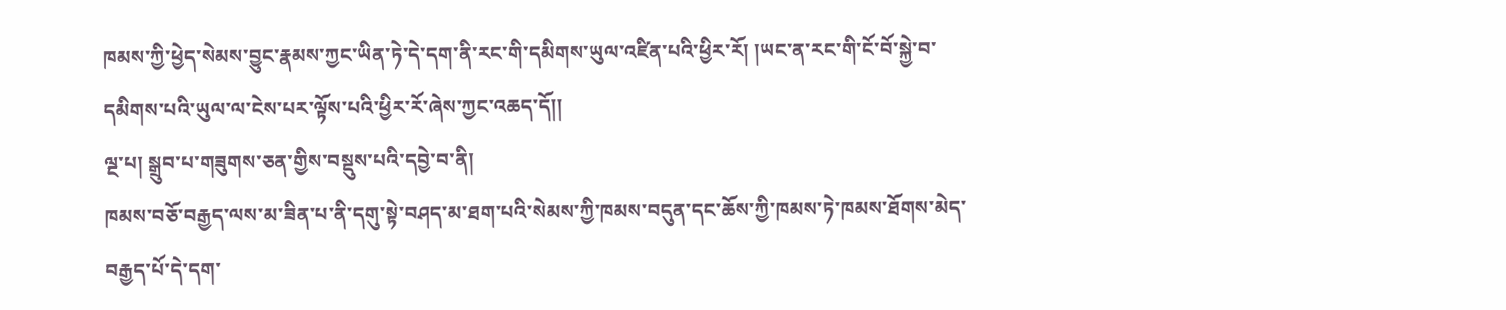ཁམས་ཀྱི་ཕྱེད་སེམས་བྱུང་རྣམས་ཀྱང་ཡིན་ཏེ་དེ་དག་ནི་རང་གི་དམིགས་ཡུལ་འཛིན་པའི་ཕྱིར་རོ། །ཡང་ན་རང་གི་ངོ་བོ་སྐྱེ་བ་དམིགས་པའི་ཡུལ་ལ་ངེས་པར་ལྟོས་པའི་ཕྱིར་རོ་ཞེས་ཀྱང་འཆད་དོ།།
ལྔ་པ། སྒྲུབ་པ་གཟུགས་ཅན་གྱིས་བསྡུས་པའི་དབྱེ་བ་ནི།
ཁམས་བཅོ་བརྒྱད་ལས་མ་ཟིན་པ་ནི་དགུ་སྟེ་བཤད་མ་ཐག་པའི་སེམས་ཀྱི་ཁམས་བདུན་དང་ཆོས་ཀྱི་ཁམས་ཏེ་ཁམས་ཐོགས་མེད་བརྒྱད་པོ་དེ་དག་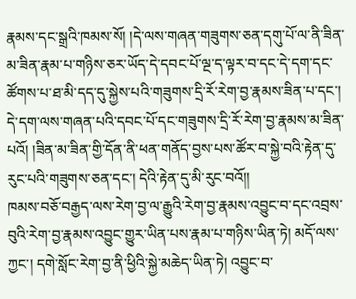རྣམས་དང་སྒྲའི་ཁམས་སོ། །དེ་ལས་གཞན་གཟུགས་ཅན་དགུ་པོ་ལ་ནི་ཟིན་མ་ཟིན་རྣམ་པ་གཉིས་ཅར་ཡོད་དེ་དབང་པོ་ལྔ་ད་ལྟར་བ་དང་དེ་དག་དང་ཚོགས་པ་ཐ་མི་དད་དུ་སྐྱེས་པའི་གཟུགས་དྲི་རོ་རེག་བྱ་རྣམས་ཟིན་པ་དང་། དེ་དག་ལས་གཞན་པའི་དབང་པོ་དང་གཟུགས་དྲི་རོ་རེག་བྱ་རྣམས་མ་ཟིན་པའོ། །ཟིན་མ་ཟིན་གྱི་དོན་ནི་ཕན་གནོད་བྱས་པས་ཚོར་བ་སྐྱེ་བའི་རྟེན་དུ་རུང་པའི་གཟུགས་ཅན་དང་། དེའི་རྟེན་དུ་མི་རུང་བའོ།།
ཁམས་བཅོ་བརྒྱད་ལས་རེག་བྱ་ལ་རྒྱུའི་རེག་བྱ་རྣམས་འབྱུང་བ་དང་འབྲས་བུའི་རེག་བྱ་རྣམས་འབྱུང་གྱུར་ཡིན་པས་རྣམ་པ་གཉིས་ཡིན་ཏེ། མདོ་ལས་ཀྱང་། དགེ་སློང་རེག་བྱ་ནི་ཕྱིའི་སྐྱེ་མཆེད་ཡིན་ཏེ། འབྱུང་བ་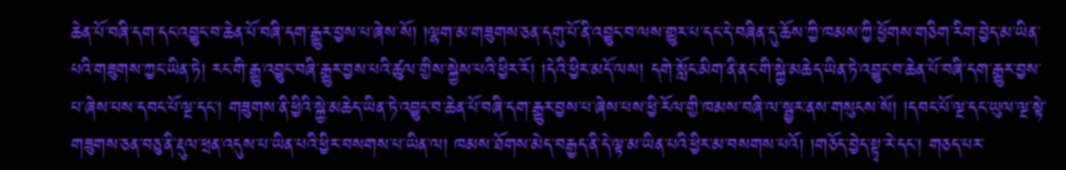ཆེན་པོ་བཞི་དག་དང་འབྱུང་བ་ཆེན་པོ་བཞི་དག་རྒྱུར་བྱས་པ་ཞེས་སོ། །ལྷག་མ་གཟུགས་ཅན་དགུ་པོ་ནི་འབྱུང་བ་ལས་གྱུར་པ་དང་དེ་བཞིན་དུ་ཆོས་ཀྱི་ཁམས་ཀྱི་ཕྱོགས་གཅིག་རིག་བྱེད་མ་ཡིན་པའི་གཟུགས་ཀྱང་ཡིན་ཏེ། རང་གི་རྒྱུ་འབྱུང་བཞི་རྒྱུར་བྱས་པའི་ཚུལ་གྱིས་སྐྱེས་པའི་ཕྱིར་རོ། །དེའི་ཕྱིར་མདོ་ལས། དགེ་སློང་མིག་ནི་ནང་གི་སྐྱེ་མཆེད་ཡིན་ཏེ་འབྱུང་བ་ཆེན་པོ་བཞི་དག་རྒྱུར་བྱས་པ་ཞེས་པས་དབང་པོ་ལྔ་དང་། གཟུགས་ནི་ཕྱིའི་སྐྱེ་མཆེད་ཡིན་ཏེ་འབྱུང་བ་ཆེན་པོ་བཞི་དག་རྒྱུར་བྱས་པ་ཞེས་པས་ཕྱི་རོལ་གྱི་ཁམས་བཞི་ལ་སྦྱར་ནས་གསུངས་སོ། །དབང་པོ་ལྔ་དང་ཡུལ་ལྔ་སྟེ་གཟུགས་ཅན་བཅུ་ནི་རྡུལ་ཕྲན་འདུས་པ་ཡིན་པའི་ཕྱིར་བསགས་པ་ཡིན་ལ། ཁམས་ཐོགས་མེད་བརྒྱད་ནི་དེ་ལྟ་མ་ཡིན་པའི་ཕྱིར་མ་བསགས་པའོ། །གཅོད་བྱེད་སྟྭ་རེ་དང་། གཅད་པར་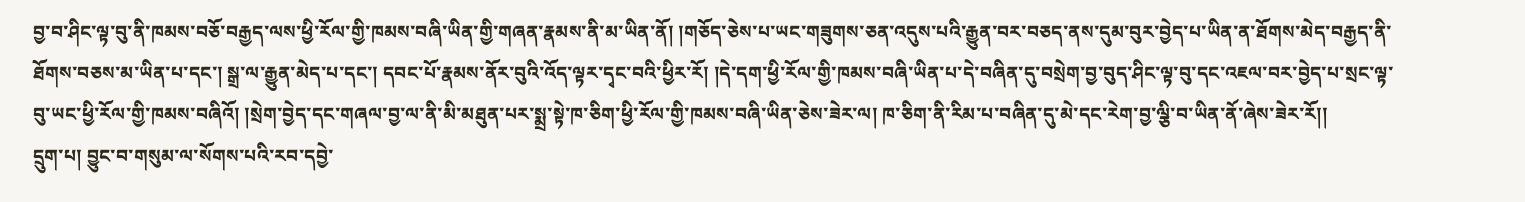བྱ་བ་ཤིང་ལྟ་བུ་ནི་ཁམས་བཅོ་བརྒྱད་ལས་ཕྱི་རོལ་གྱི་ཁམས་བཞི་ཡིན་གྱི་གཞན་རྣམས་ནི་མ་ཡིན་ནོ། །གཅོད་ཅེས་པ་ཡང་གཟུགས་ཅན་འདུས་པའི་རྒྱུན་བར་བཅད་ནས་དུམ་བུར་བྱེད་པ་ཡིན་ན་ཐོགས་མེད་བརྒྱད་ནི་ཐོགས་བཅས་མ་ཡིན་པ་དང་། སྒྲ་ལ་རྒྱུན་མེད་པ་དང་། དབང་པོ་རྣམས་ནོར་བུའི་འོད་ལྟར་དྭང་བའི་ཕྱིར་རོ། །དེ་དག་ཕྱི་རོལ་གྱི་ཁམས་བཞི་ཡིན་པ་དེ་བཞིན་དུ་བསྲེག་བྱ་བུད་ཤིང་ལྟ་བུ་དང་འཇལ་བར་བྱེད་པ་སྲང་ལྟ་བུ་ཡང་ཕྱི་རོལ་གྱི་ཁམས་བཞིའོ། །སྲེག་བྱེད་དང་གཞལ་བྱ་ལ་ནི་མི་མཐུན་པར་སྨྲ་སྟེ་ཁ་ཅིག་ཕྱི་རོལ་གྱི་ཁམས་བཞི་ཡིན་ཅེས་ཟེར་ལ། ཁ་ཅིག་ནི་རིམ་པ་བཞིན་དུ་མེ་དང་རེག་བྱ་ལྕི་བ་ཡིན་ནོ་ཞེས་ཟེར་རོ།།
དྲུག་པ། བྱུང་བ་གསུམ་ལ་སོགས་པའི་རབ་དབྱེ་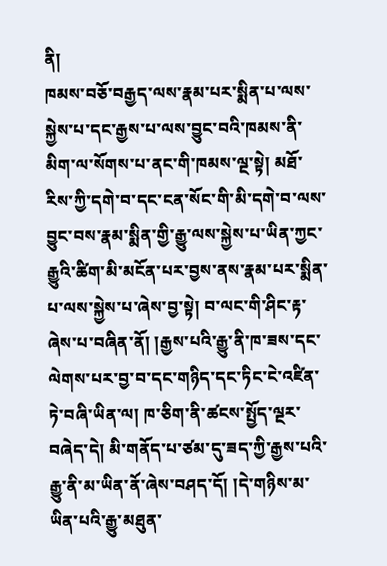ནི།
ཁམས་བཅོ་བརྒྱད་ལས་རྣམ་པར་སྨིན་པ་ལས་སྐྱེས་པ་དང་རྒྱས་པ་ལས་བྱུང་བའི་ཁམས་ནི་མིག་ལ་སོགས་པ་ནང་གི་ཁམས་ལྔ་སྟེ། མཐོ་རིས་ཀྱི་དགེ་བ་དང་ངན་སོང་གི་མི་དགེ་བ་ལས་བྱུང་བས་རྣམ་སྨིན་གྱི་རྒྱུ་ལས་སྐྱེས་པ་ཡིན་ཀྱང་རྒྱུའི་ཚིག་མི་མངོན་པར་བྱས་ནས་རྣམ་པར་སྨིན་པ་ལས་སྐྱེས་པ་ཞེས་བྱ་སྟེ། བ་ལང་གི་ཤིང་རྟ་ཞེས་པ་བཞིན་ནོ། །རྒྱས་པའི་རྒྱུ་ནི་ཁ་ཟས་དང་ལེགས་པར་བྱ་བ་དང་གཉིད་དང་ཏིང་ངེ་འཛིན་ཏེ་བཞི་ཡིན་ལ། ཁ་ཅིག་ནི་ཚངས་སྤྱོད་ལྔར་བཞེད་དེ། མི་གནོད་པ་ཙམ་དུ་ཟད་ཀྱི་རྒྱས་པའི་རྒྱུ་ནི་མ་ཡིན་ནོ་ཞེས་བཤད་དོ། །དེ་གཉིས་མ་ཡིན་པའི་རྒྱུ་མཐུན་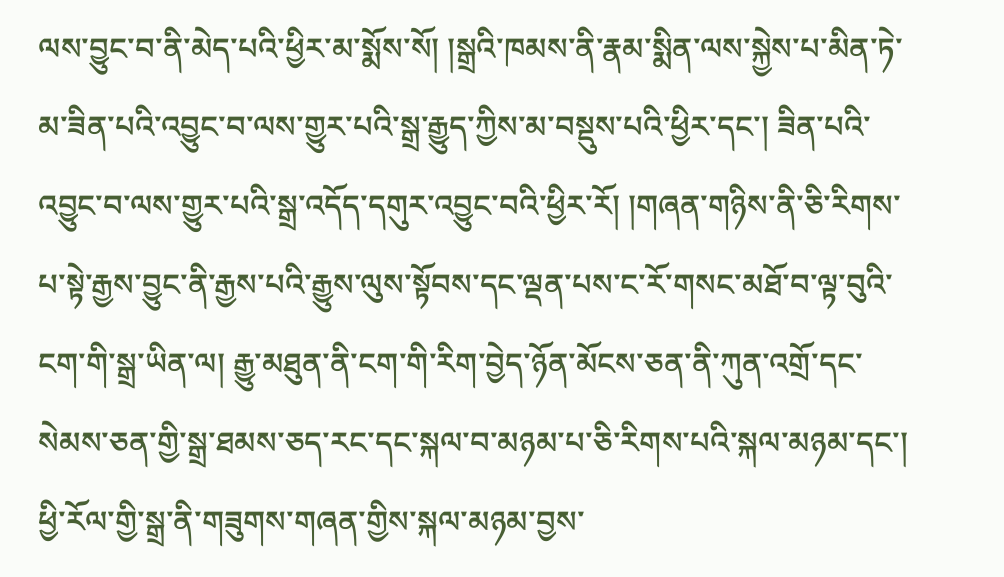ལས་བྱུང་བ་ནི་མེད་པའི་ཕྱིར་མ་སྨོས་སོ། །སྒྲའི་ཁམས་ནི་རྣམ་སྨིན་ལས་སྐྱེས་པ་མིན་ཏེ་མ་ཟིན་པའི་འབྱུང་བ་ལས་གྱུར་པའི་སྒྲ་རྒྱུད་ཀྱིས་མ་བསྡུས་པའི་ཕྱིར་དང་། ཟིན་པའི་འབྱུང་བ་ལས་གྱུར་པའི་སྒྲ་འདོད་དགུར་འབྱུང་བའི་ཕྱིར་རོ། །གཞན་གཉིས་ནི་ཅི་རིགས་པ་སྟེ་རྒྱས་བྱུང་ནི་རྒྱས་པའི་རྒྱུས་ལུས་སྟོབས་དང་ལྡན་པས་ང་རོ་གསང་མཐོ་བ་ལྟ་བུའི་ངག་གི་སྒྲ་ཡིན་ལ། རྒྱུ་མཐུན་ནི་ངག་གི་རིག་བྱེད་ཉོན་མོངས་ཅན་ནི་ཀུན་འགྲོ་དང་སེམས་ཅན་གྱི་སྒྲ་ཐམས་ཅད་རང་དང་སྐལ་བ་མཉམ་པ་ཅི་རིགས་པའི་སྐལ་མཉམ་དང་། ཕྱི་རོལ་གྱི་སྒྲ་ནི་གཟུགས་གཞན་གྱིས་སྐལ་མཉམ་བྱས་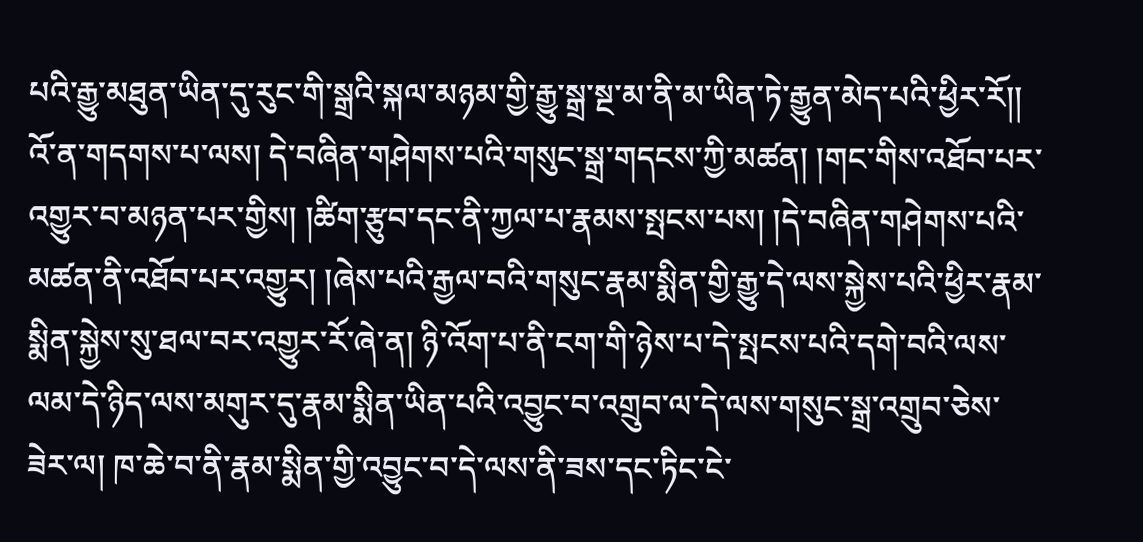པའི་རྒྱུ་མཐུན་ཡིན་དུ་རུང་གི་སྒྲའི་སྐལ་མཉམ་གྱི་རྒྱུ་སྒྲ་སྔ་མ་ནི་མ་ཡིན་ཏེ་རྒྱུན་མེད་པའི་ཕྱིར་རོ།།
འོ་ན་གདགས་པ་ལས། དེ་བཞིན་གཤེགས་པའི་གསུང་སྒྲ་གདངས་ཀྱི་མཚན། །གང་གིས་འཐོབ་པར་འགྱུར་བ་མཉན་པར་གྱིས། །ཚིག་རྩུབ་དང་ནི་ཀྱལ་པ་རྣམས་སྤངས་པས། །དེ་བཞིན་གཤེགས་པའི་མཚན་ནི་འཐོབ་པར་འགྱུར། །ཞེས་པའི་རྒྱལ་བའི་གསུང་རྣམ་སྨིན་གྱི་རྒྱུ་དེ་ལས་སྐྱེས་པའི་ཕྱིར་རྣམ་སྨིན་སྐྱེས་སུ་ཐལ་བར་འགྱུར་རོ་ཞེ་ན། ཉི་འོག་པ་ནི་ངག་གི་ཉེས་པ་དེ་སྤངས་པའི་དགེ་བའི་ལས་ལམ་དེ་ཉིད་ལས་མགུར་དུ་རྣམ་སྨིན་ཡིན་པའི་འབྱུང་བ་འགྲུབ་ལ་དེ་ལས་གསུང་སྒྲ་འགྲུབ་ཅེས་ཟེར་ལ། ཁ་ཆེ་བ་ནི་རྣམ་སྨིན་གྱི་འབྱུང་བ་དེ་ལས་ནི་ཟས་དང་ཏིང་ངེ་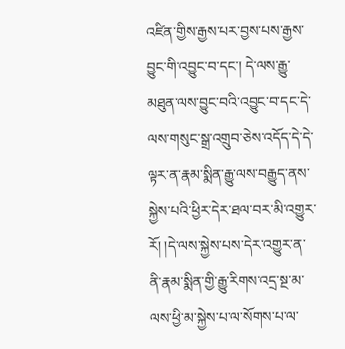འཛིན་གྱིས་རྒྱས་པར་བྱས་པས་རྒྱས་བྱུང་གི་འབྱུང་བ་དང་། དེ་ལས་རྒྱུ་མཐུན་ལས་བྱུང་བའི་འབྱུང་བ་དང་དེ་ལས་གསུང་སྒྲ་འགྲུབ་ཅེས་འདོད་དེ་དེ་ལྟར་ན་རྣམ་སྨིན་རྒྱུ་ལས་བརྒྱུད་ནས་སྐྱེས་པའི་ཕྱིར་དེར་ཐལ་བར་མི་འགྱུར་རོ། །དེ་ལས་སྐྱེས་པས་དེར་འགྱུར་ན་ནི་རྣམ་སྨིན་གྱི་རྒྱུ་རིགས་འདྲ་སྔ་མ་ལས་ཕྱི་མ་སྐྱེས་པ་ལ་སོགས་པ་ལ་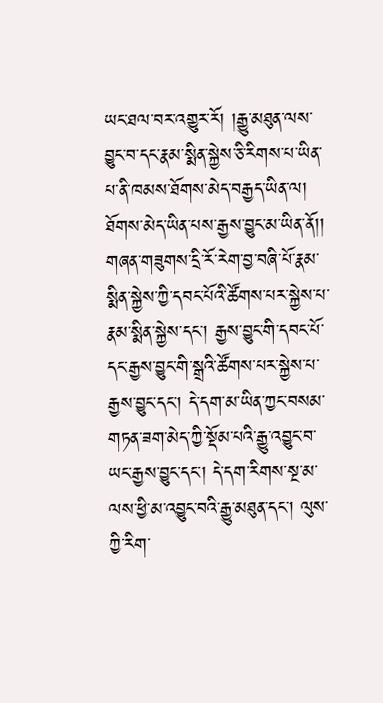ཡང་ཐལ་བར་འགྱུར་རོ། །རྒྱུ་མཐུན་ལས་བྱུང་བ་དང་རྣམ་སྨིན་སྐྱེས་ཅི་རིགས་པ་ཡིན་པ་ནི་ཁམས་ཐོགས་མེད་བརྒྱད་ཡིན་ལ། ཐོགས་མེད་ཡིན་པས་རྒྱས་བྱུང་མ་ཡིན་ནོ།།
གཞན་གཟུགས་དྲི་རོ་རེག་བྱ་བཞི་པོ་རྣམ་སྨིན་སྐྱེས་ཀྱི་དབང་པོའི་ཚོགས་པར་སྐྱེས་པ་རྣམ་སྨིན་སྐྱེས་དང་། རྒྱས་བྱུང་གི་དབང་པོ་དང་རྒྱས་བྱུང་གི་སྒྲའི་ཚོགས་པར་སྐྱེས་པ་རྒྱས་བྱུང་དང་། དེ་དག་མ་ཡིན་ཀྱང་བསམ་གཏན་ཟག་མེད་ཀྱི་སྡོམ་པའི་རྒྱུ་འབྱུང་བ་ཡང་རྒྱས་བྱུང་དང་། དེ་དག་རིགས་སྔ་མ་ལས་ཕྱི་མ་འབྱུང་བའི་རྒྱུ་མཐུན་དང་། ལུས་ཀྱི་རིག་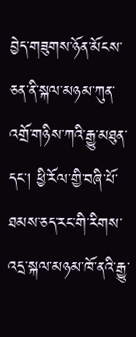བྱེད་གཟུགས་ཉོན་མོངས་ཅན་ནི་སྐལ་མཉམ་ཀུན་འགྲོ་གཉིས་ཀའི་རྒྱུ་མཐུན་དང་། ཕྱི་རོལ་གྱི་བཞི་པོ་ཐམས་ཅད་རང་གི་རིགས་འདྲ་སྐལ་མཉམ་ཁོ་ནའི་རྒྱུ་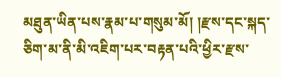མཐུན་ཡིན་པས་རྣམ་པ་གསུམ་མོ། །རྫས་དང་སྐད་ཅིག་མ་ནི་མི་འཇིག་པར་བརྟན་པའི་ཕྱིར་རྫས་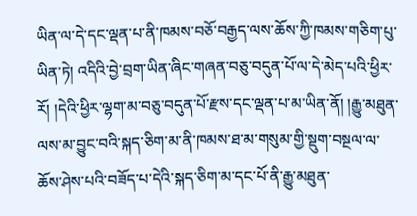ཡིན་ལ་དེ་དང་ལྡན་པ་ནི་ཁམས་བཅོ་བརྒྱད་ལས་ཆོས་ཀྱི་ཁམས་གཅིག་པུ་ཡིན་ཏེ། འདིའི་བྱེ་བྲག་ཡིན་ཞིང་གཞན་བཅུ་བདུན་པོ་ལ་དེ་མེད་པའི་ཕྱིར་རོ། །དེའི་ཕྱིར་ལྷག་མ་བཅུ་བདུན་པོ་རྫས་དང་ལྡན་པ་མ་ཡིན་ནོ། །རྒྱུ་མཐུན་ལས་མ་བྱུང་བའི་སྐད་ཅིག་མ་ནི་ཁམས་ཐ་མ་གསུམ་གྱི་སྡུག་བསྔལ་ལ་ཆོས་ཤེས་པའི་བཟོད་པ་དེའི་སྐད་ཅིག་མ་དང་པོ་ནི་རྒྱུ་མཐུན་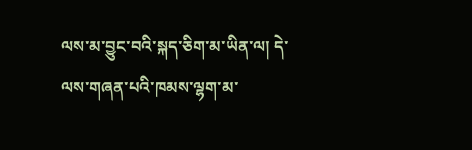ལས་མ་བྱུང་བའི་སྐད་ཅིག་མ་ཡིན་ལ། དེ་ལས་གཞན་པའི་ཁམས་ལྷག་མ་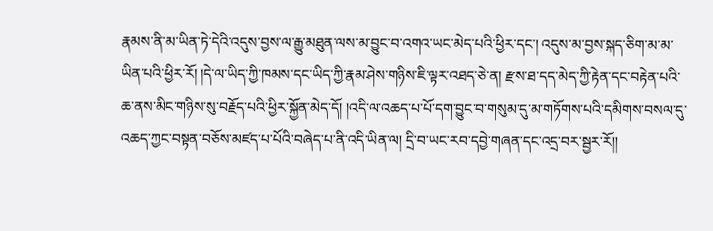རྣམས་ནི་མ་ཡིན་ཏེ་དེའི་འདུས་བྱས་ལ་རྒྱུ་མཐུན་ལས་མ་བྱུང་བ་འགའ་ཡང་མེད་པའི་ཕྱིར་དང་། འདུས་མ་བྱས་སྐད་ཅིག་མ་མ་ཡིན་པའི་ཕྱིར་རོ། །དེ་ལ་ཡིད་ཀྱི་ཁམས་དང་ཡིད་ཀྱི་རྣམ་ཤེས་གཉིས་ཇི་ལྟར་འཐད་ཅེ་ན། རྫས་ཐ་དད་མེད་ཀྱི་རྟེན་དང་བརྟེན་པའི་ཆ་ནས་མིང་གཉིས་སུ་བརྗོད་པའི་ཕྱིར་སྐྱོན་མེད་དོ། །འདི་ལ་འཆད་པ་པོ་དག་བྱུང་བ་གསུམ་དུ་མ་གཏོགས་པའི་དམིགས་བསལ་དུ་འཆད་ཀྱང་བསྟན་བཅོས་མཛད་པ་པོའི་བཞེད་པ་ནི་འདི་ཡིན་ལ། དྲི་བ་ཡང་རབ་དབྱེ་གཞན་དང་འདྲ་བར་སྦྱར་རོ།།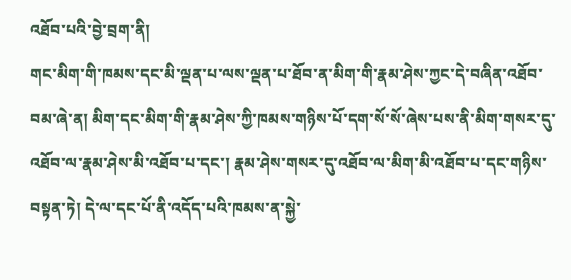འཐོབ་པའི་བྱེ་བྲག་ནི།
གང་མིག་གི་ཁམས་དང་མི་ལྡན་པ་ལས་ལྡན་པ་ཐོབ་ན་མིག་གི་རྣམ་ཤེས་ཀྱང་དེ་བཞིན་འཐོབ་བམ་ཞེ་ན། མིག་དང་མིག་གི་རྣམ་ཤེས་ཀྱི་ཁམས་གཉིས་པོ་དག་སོ་སོ་ཞེས་པས་ནི་མིག་གསར་དུ་འཐོབ་ལ་རྣམ་ཤེས་མི་འཐོབ་པ་དང་། རྣམ་ཤེས་གསར་དུ་འཐོབ་ལ་མིག་མི་འཐོབ་པ་དང་གཉིས་བསྟན་ཏེ། དེ་ལ་དང་པོ་ནི་འདོད་པའི་ཁམས་ན་སྐྱེ་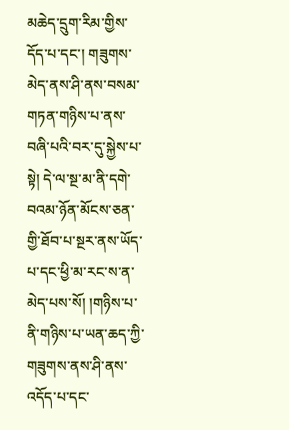མཆེད་དྲུག་རིམ་གྱིས་དོད་པ་དང་། གཟུགས་མེད་ནས་ཤི་ནས་བསམ་གཏན་གཉིས་པ་ནས་བཞི་པའི་བར་དུ་སྐྱེས་པ་སྟེ། དེ་ལ་སྔ་མ་ནི་དགེ་བའམ་ཉོན་མོངས་ཅན་གྱི་ཐོབ་པ་སྔར་ནས་ཡོད་པ་དང་ཕྱི་མ་རང་ས་ན་མེད་པས་སོ། །གཉིས་པ་ནི་གཉིས་པ་ཡན་ཆད་ཀྱི་གཟུགས་ནས་ཤི་ནས་འདོད་པ་དང་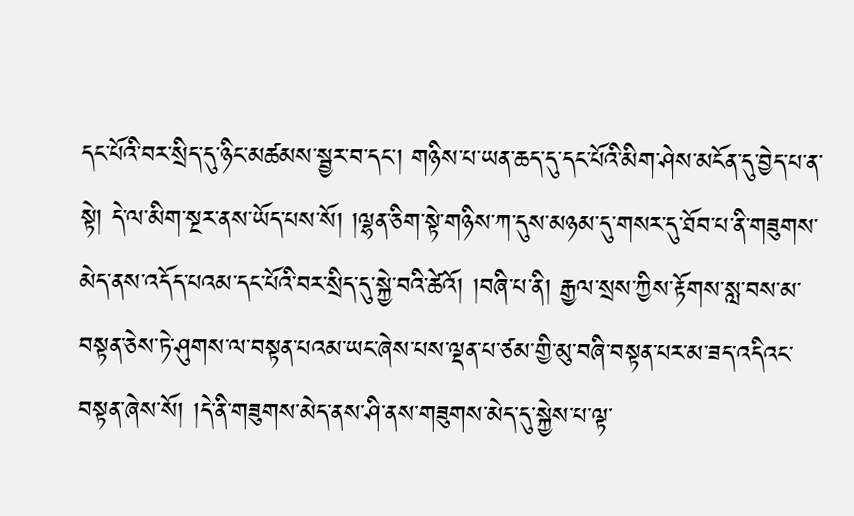དང་པོའི་བར་སྲིད་དུ་ཉིང་མཚམས་སྦྱར་བ་དང་། གཉིས་པ་ཡན་ཆད་དུ་དང་པོའི་མིག་ཤེས་མངོན་དུ་བྱེད་པ་ན་སྟེ། དེ་ལ་མིག་སྔར་ནས་ཡོད་པས་སོ། །ལྷན་ཅིག་སྟེ་གཉིས་ཀ་དུས་མཉམ་དུ་གསར་དུ་ཐོབ་པ་ནི་གཟུགས་མེད་ནས་འདོད་པའམ་དང་པོའི་བར་སྲིད་དུ་སྐྱེ་བའི་ཚེའོ། །བཞི་པ་ནི། རྒྱལ་སྲས་ཀྱིས་རྟོགས་སླ་བས་མ་བསྟན་ཅེས་ཏེ་ཤུགས་ལ་བསྟན་པའམ་ཡང་ཞེས་པས་ལྡན་པ་ཙམ་གྱི་མུ་བཞི་བསྟན་པར་མ་ཟད་འདིའང་བསྟན་ཞེས་སོ། །དེ་ནི་གཟུགས་མེད་ནས་ཤི་ནས་གཟུགས་མེད་དུ་སྐྱེས་པ་ལྟ་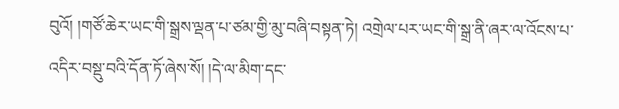བུའོ། །གཙོ་ཆེར་ཡང་གི་སྒྲས་ལྡན་པ་ཙམ་གྱི་མུ་བཞི་བསྟན་ཏེ། འགྲེལ་པར་ཡང་གི་སྒྲ་ནི་ཞར་ལ་འོངས་པ་འདིར་བསྡུ་བའི་དོན་ཏོ་ཞེས་སོ། །དེ་ལ་མིག་དང་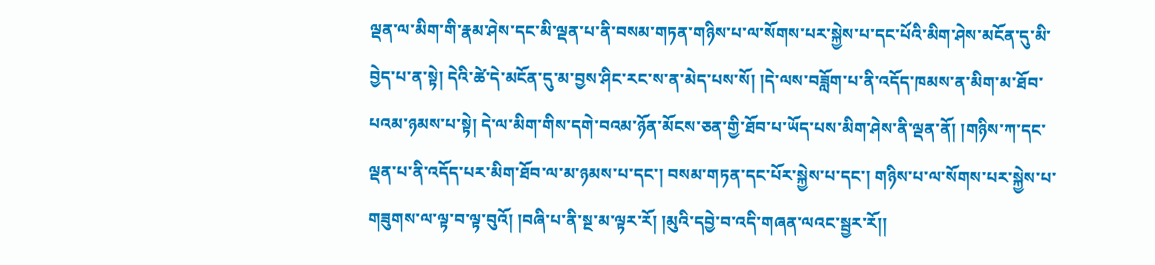ལྡན་ལ་མིག་གི་རྣམ་ཤེས་དང་མི་ལྡན་པ་ནི་བསམ་གཏན་གཉིས་པ་ལ་སོགས་པར་སྐྱེས་པ་དང་པོའི་མིག་ཤེས་མངོན་དུ་མི་བྱེད་པ་ན་སྟེ། དེའི་ཚེ་དེ་མངོན་དུ་མ་བྱས་ཤིང་རང་ས་ན་མེད་པས་སོ། །དེ་ལས་བཟློག་པ་ནི་འདོད་ཁམས་ན་མིག་མ་ཐོབ་པའམ་ཉམས་པ་སྟེ། དེ་ལ་མིག་གིས་དགེ་བའམ་ཉོན་མོངས་ཅན་གྱི་ཐོབ་པ་ཡོད་པས་མིག་ཤེས་ནི་ལྡན་ནོ། །གཉིས་ཀ་དང་ལྡན་པ་ནི་འདོད་པར་མིག་ཐོབ་ལ་མ་ཉམས་པ་དང་། བསམ་གཏན་དང་པོར་སྐྱེས་པ་དང་། གཉིས་པ་ལ་སོགས་པར་སྐྱེས་པ་གཟུགས་ལ་ལྟ་བ་ལྟ་བུའོ། །བཞི་པ་ནི་སྔ་མ་ལྟར་རོ། །མུའི་དབྱེ་བ་འདི་གཞན་ལའང་སྦྱར་རོ།།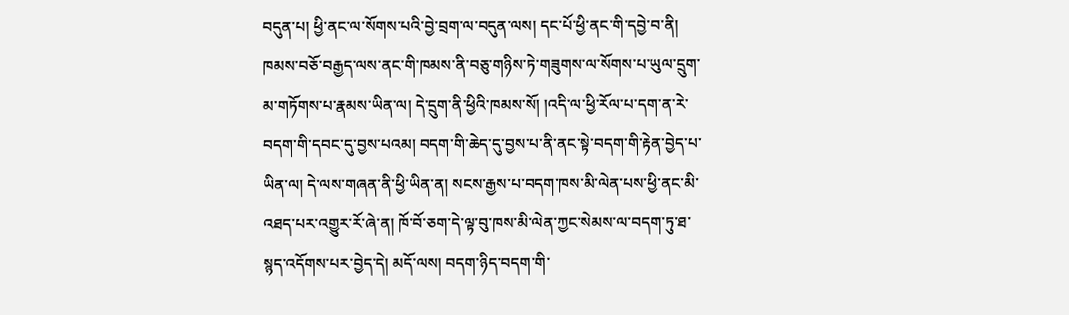བདུན་པ། ཕྱི་ནང་ལ་སོགས་པའི་བྱེ་བྲག་ལ་བདུན་ལས། དང་པོ་ཕྱི་ནང་གི་དབྱེ་བ་ནི།
ཁམས་བཅོ་བརྒྱད་ལས་ནང་གི་ཁམས་ནི་བཅུ་གཉིས་ཏེ་གཟུགས་ལ་སོགས་པ་ཡུལ་དྲུག་མ་གཏོགས་པ་རྣམས་ཡིན་ལ། དེ་དྲུག་ནི་ཕྱིའི་ཁམས་སོ། །འདི་ལ་ཕྱི་རོལ་པ་དག་ན་རེ་བདག་གི་དབང་དུ་བྱས་པའམ། བདག་གི་ཆེད་དུ་བྱས་པ་ནི་ནང་སྟེ་བདག་གི་རྟེན་བྱེད་པ་ཡིན་ལ། དེ་ལས་གཞན་ནི་ཕྱི་ཡིན་ན། སངས་རྒྱས་པ་བདག་ཁས་མི་ལེན་པས་ཕྱི་ནང་མི་འཐད་པར་འགྱུར་རོ་ཞེ་ན། ཁོ་བོ་ཅག་དེ་ལྟ་བུ་ཁས་མི་ལེན་ཀྱང་སེམས་ལ་བདག་ཏུ་ཐ་སྙད་འདོགས་པར་བྱེད་དེ། མདོ་ལས། བདག་ཉིད་བདག་གི་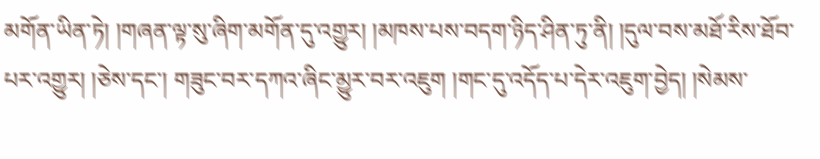མགོན་ཡིན་ཏེ། །གཞན་ལྟ་སུ་ཞིག་མགོན་དུ་འགྱུར། །མཁས་པས་བདག་ཉིད་ཤིན་ཏུ་ནི། །དུལ་བས་མཐོ་རིས་ཐོབ་པར་འགྱུར། །ཅེས་དང་། གཟུང་བར་དཀའ་ཞིང་མྱུར་བར་འཇུག །གང་དུ་འདོད་པ་དེར་འཇུག་བྱེད། །སེམས་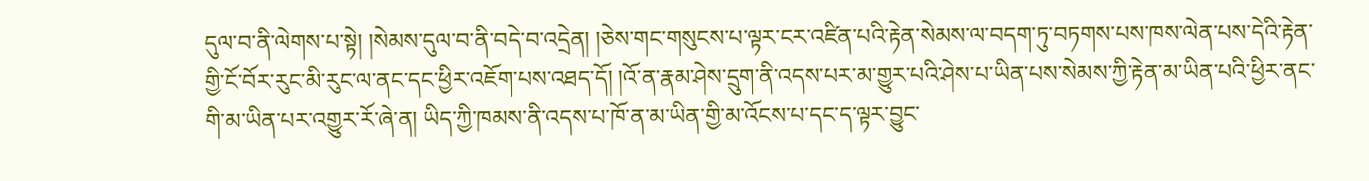དུལ་བ་ནི་ལེགས་པ་སྟེ། །སེམས་དུལ་བ་ནི་བདེ་བ་འདྲེན། །ཅེས་གང་གསུངས་པ་ལྟར་ངར་འཛིན་པའི་རྟེན་སེམས་ལ་བདག་ཏུ་བཏགས་པས་ཁས་ལེན་པས་དེའི་རྟེན་གྱི་ངོ་བོར་རུང་མི་རུང་ལ་ནང་དང་ཕྱིར་འཇོག་པས་འཐད་དོ། །འོ་ན་རྣམ་ཤེས་དྲུག་ནི་འདས་པར་མ་གྱུར་པའི་ཤེས་པ་ཡིན་པས་སེམས་ཀྱི་རྟེན་མ་ཡིན་པའི་ཕྱིར་ནང་གི་མ་ཡིན་པར་འགྱུར་རོ་ཞེ་ན། ཡིད་ཀྱི་ཁམས་ནི་འདས་པ་ཁོ་ན་མ་ཡིན་གྱི་མ་འོངས་པ་དང་ད་ལྟར་བྱུང་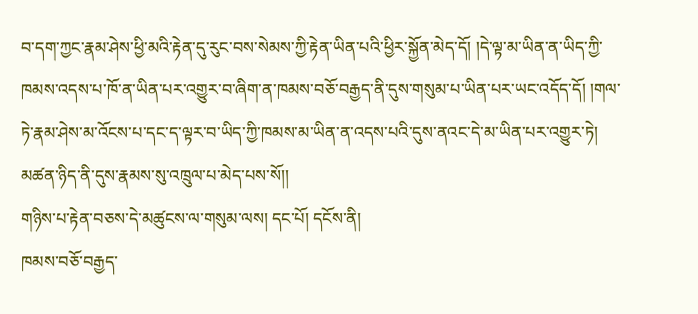བ་དག་ཀྱང་རྣམ་ཤེས་ཕྱི་མའི་རྟེན་དུ་རུང་བས་སེམས་ཀྱི་རྟེན་ཡིན་པའི་ཕྱིར་སྐྱོན་མེད་དོ། །དེ་ལྟ་མ་ཡིན་ན་ཡིད་ཀྱི་ཁམས་འདས་པ་ཁོ་ན་ཡིན་པར་འགྱུར་བ་ཞིག་ན་ཁམས་བཅོ་བརྒྱད་ནི་དུས་གསུམ་པ་ཡིན་པར་ཡང་འདོད་དོ། །གལ་ཏེ་རྣམ་ཤེས་མ་འོངས་པ་དང་ད་ལྟར་བ་ཡིད་ཀྱི་ཁམས་མ་ཡིན་ན་འདས་པའི་དུས་ནའང་དེ་མ་ཡིན་པར་འགྱུར་ཏེ། མཚན་ཉིད་ནི་དུས་རྣམས་སུ་འཁྲུལ་པ་མེད་པས་སོ།།
གཉིས་པ་རྟེན་བཅས་དེ་མཚུངས་ལ་གསུམ་ལས། དང་པོ། དངོས་ནི།
ཁམས་བཅོ་བརྒྱད་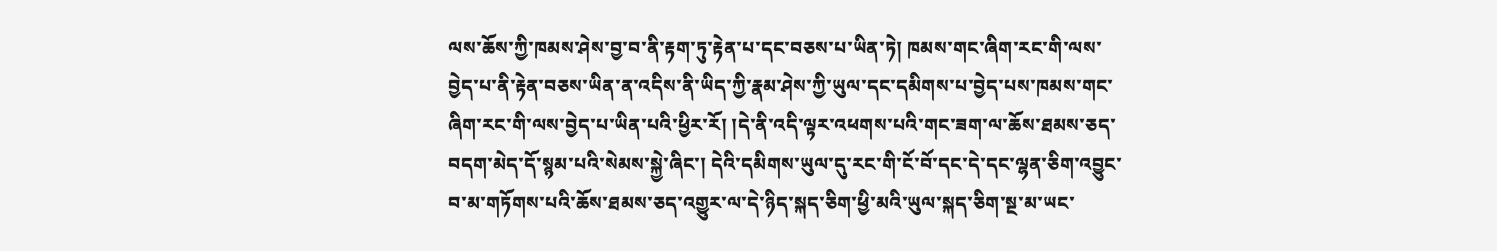ལས་ཆོས་ཀྱི་ཁམས་ཤེས་བྱ་བ་ནི་རྟག་ཏུ་རྟེན་པ་དང་བཅས་པ་ཡིན་ཏེ། ཁམས་གང་ཞིག་རང་གི་ལས་བྱེད་པ་ནི་རྟེན་བཅས་ཡིན་ན་འདིས་ནི་ཡིད་ཀྱི་རྣམ་ཤེས་ཀྱི་ཡུལ་དང་དམིགས་པ་བྱེད་པས་ཁམས་གང་ཞིག་རང་གི་ལས་བྱེད་པ་ཡིན་པའི་ཕྱིར་རོ། །དེ་ནི་འདི་ལྟར་འཕགས་པའི་གང་ཟག་ལ་ཆོས་ཐམས་ཅད་བདག་མེད་དོ་སྙམ་པའི་སེམས་སྐྱེ་ཞིང་། དེའི་དམིགས་ཡུལ་དུ་རང་གི་ངོ་བོ་དང་དེ་དང་ལྷན་ཅིག་འབྱུང་བ་མ་གཏོགས་པའི་ཆོས་ཐམས་ཅད་འགྱུར་ལ་དེ་ཉིད་སྐད་ཅིག་ཕྱི་མའི་ཡུལ་སྐད་ཅིག་སྔ་མ་ཡང་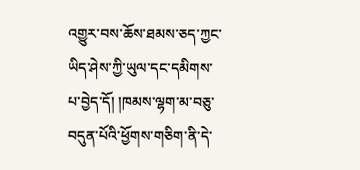འགྱུར་བས་ཆོས་ཐམས་ཅད་ཀྱང་ཡིད་ཤེས་ཀྱི་ཡུལ་དང་དམིགས་པ་བྱེད་དོ། །ཁམས་ལྷག་མ་བཅུ་བདུན་པོའི་ཕྱོགས་གཅིག་ནི་དེ་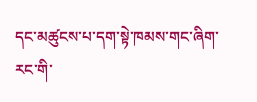དང་མཚུངས་པ་དག་སྟེ་ཁམས་གང་ཞིག་རང་གི་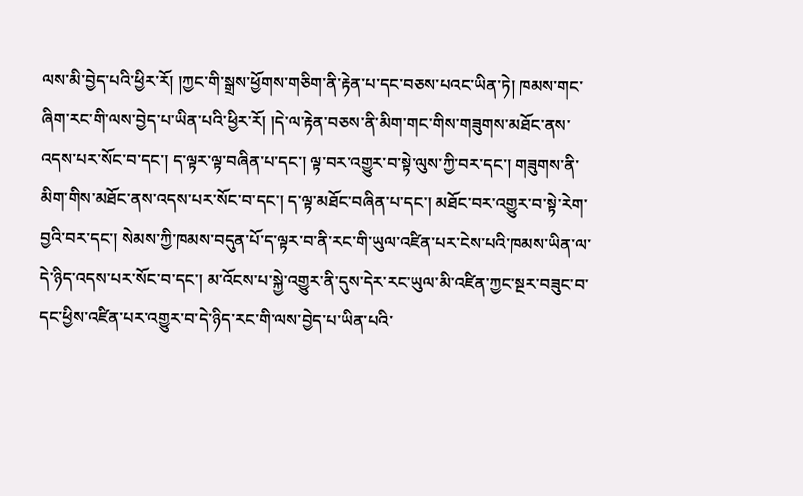ལས་མི་བྱེད་པའི་ཕྱིར་རོ། །ཀྱང་གི་སྒྲས་ཕྱོགས་གཅིག་ནི་རྟེན་པ་དང་བཅས་པའང་ཡིན་ཏེ། ཁམས་གང་ཞིག་རང་གི་ལས་བྱེད་པ་ཡིན་པའི་ཕྱིར་རོ། །དེ་ལ་རྟེན་བཅས་ནི་མིག་གང་གིས་གཟུགས་མཐོང་ནས་འདས་པར་སོང་བ་དང་། ད་ལྟར་ལྟ་བཞིན་པ་དང་། ལྟ་བར་འགྱུར་བ་སྟེ་ལུས་ཀྱི་བར་དང་། གཟུགས་ནི་མིག་གིས་མཐོང་ནས་འདས་པར་སོང་བ་དང་། ད་ལྟ་མཐོང་བཞིན་པ་དང་། མཐོང་བར་འགྱུར་བ་སྟེ་རེག་བྱའི་བར་དང་། སེམས་ཀྱི་ཁམས་བདུན་པོ་ད་ལྟར་བ་ནི་རང་གི་ཡུལ་འཛིན་པར་ངེས་པའི་ཁམས་ཡིན་ལ་དེ་ཉིད་འདས་པར་སོང་བ་དང་། མ་འོངས་པ་སྐྱེ་འགྱུར་ནི་དུས་དེར་རང་ཡུལ་མི་འཛིན་ཀྱང་སྔར་བཟུང་བ་དང་ཕྱིས་འཛིན་པར་འགྱུར་བ་དེ་ཉིད་རང་གི་ལས་བྱེད་པ་ཡིན་པའི་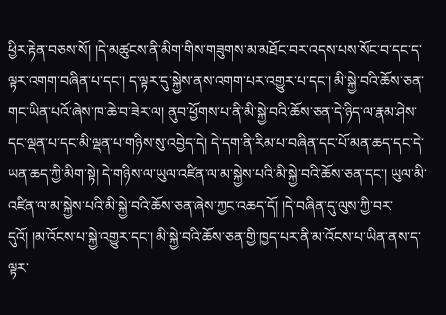ཕྱིར་རྟེན་བཅས་སོ། །དེ་མཚུངས་ནི་མིག་གིས་གཟུགས་མ་མཐོང་བར་འདས་པས་སོང་བ་དང་ད་ལྟར་འགག་བཞིན་པ་དང་། ད་ལྟར་དུ་སྐྱེས་ནས་འགག་པར་འགྱུར་པ་དང་། མི་སྐྱེ་བའི་ཆོས་ཅན་གང་ཡིན་པའོ་ཞེས་ཁ་ཆེ་བ་ཟེར་ལ། ནུབ་ཕྱོགས་པ་ནི་མི་སྐྱེ་བའི་ཆོས་ཅན་དེ་ཉིད་ལ་རྣམ་ཤེས་དང་ལྡན་པ་དང་མི་ལྡན་པ་གཉིས་སུ་འབྱེད་དེ། དེ་དག་ནི་རིམ་པ་བཞིན་དང་པོ་མན་ཆད་དང་དེ་ཡན་ཆད་ཀྱི་མིག་སྟེ། དེ་གཉིས་ལ་ཡུལ་འཛིན་ལ་མ་སྐྱེས་པའི་མི་སྐྱེ་བའི་ཆོས་ཅན་དང་། ཡུལ་མི་འཛིན་ལ་མ་སྐྱེས་པའི་མི་སྐྱེ་བའི་ཆོས་ཅན་ཞེས་ཀྱང་འཆད་དོ། །དེ་བཞིན་དུ་ལུས་ཀྱི་བར་དུའོ། །མ་འོངས་པ་སྐྱེ་འགྱུར་དང་། མི་སྐྱེ་བའི་ཆོས་ཅན་གྱི་ཁྱད་པར་ནི་མ་འོངས་པ་ཡིན་ནས་ད་ལྟར་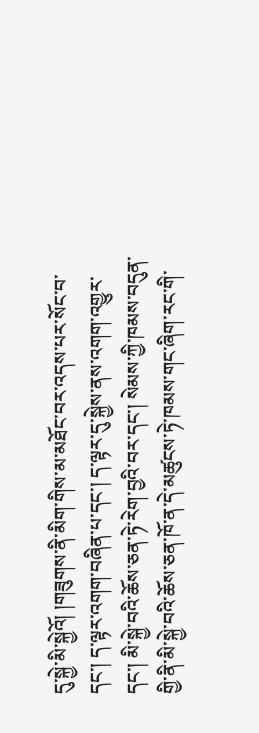དུ་སྐྱེ་མི་སྐྱེའོ། །གཟུགས་ནི་མིག་གིས་མ་མཐོང་བར་འདས་པར་སོང་བ་དང་། ད་ལྟར་འགག་བཞིན་པ་དང་། ད་ལྟར་དུ་སྐྱེས་ནས་འགག་འགྱུར་དང་། མི་སྐྱེ་བའི་ཆོས་ཅན་ཏེ་རེག་བྱའི་བར་དང་། སེམས་ཀྱི་ཁམས་བདུན་གྱི་ནི་མི་སྐྱེ་བའི་ཆོས་ཅན་ཁོ་ན་དེ་མཚུངས་ཏེ་ཁམས་གང་ཞིག་རང་གི་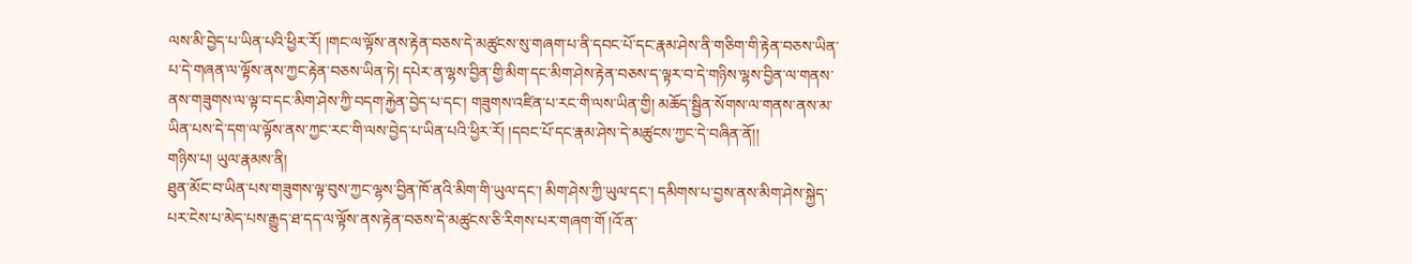ལས་མི་བྱེད་པ་ཡིན་པའི་ཕྱིར་རོ། །གང་ལ་ལྟོས་ནས་རྟེན་བཅས་དེ་མཚུངས་སུ་གཞག་པ་ནི་དབང་པོ་དང་རྣམ་ཤེས་ནི་གཅིག་གི་རྟེན་བཅས་ཡིན་པ་དེ་གཞན་ལ་ལྟོས་ནས་ཀྱང་རྟེན་བཅས་ཡིན་ཏེ། དཔེར་ན་ལྷས་བྱིན་གྱི་མིག་དང་མིག་ཤེས་རྟེན་བཅས་ད་ལྟར་བ་དེ་གཉིས་ལྷས་བྱིན་ལ་གནས་ནས་གཟུགས་ལ་ལྟ་བ་དང་མིག་ཤེས་ཀྱི་བདག་རྐྱེན་བྱེད་པ་དང་། གཟུགས་འཛིན་པ་རང་གི་ལས་ཡིན་གྱི། མཆོད་སྦྱིན་སོགས་ལ་གནས་ནས་མ་ཡིན་པས་དེ་དག་ལ་ལྟོས་ནས་ཀྱང་རང་གི་ལས་བྱེད་པ་ཡིན་པའི་ཕྱིར་རོ། །དབང་པོ་དང་རྣམ་ཤེས་དེ་མཚུངས་ཀྱང་དེ་བཞིན་ནོ།།
གཉིས་པ། ཡུལ་རྣམས་ནི།
ཐུན་མོང་བ་ཡིན་པས་གཟུགས་ལྟ་བུས་ཀྱང་ལྷས་བྱིན་ཁོ་ནའི་མིག་གི་ཡུལ་དང་། མིག་ཤེས་ཀྱི་ཡུལ་དང་། དམིགས་པ་བྱས་ནས་མིག་ཤེས་སྐྱེད་པར་ངེས་པ་མེད་པས་རྒྱུད་ཐ་དད་ལ་ལྟོས་ནས་རྟེན་བཅས་དེ་མཚུངས་ཅི་རིགས་པར་གཞག་གོ །འོ་ན་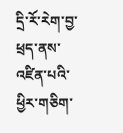དྲི་རོ་རེག་བྱ་ཕྲད་ནས་འཛིན་པའི་ཕྱིར་གཅིག་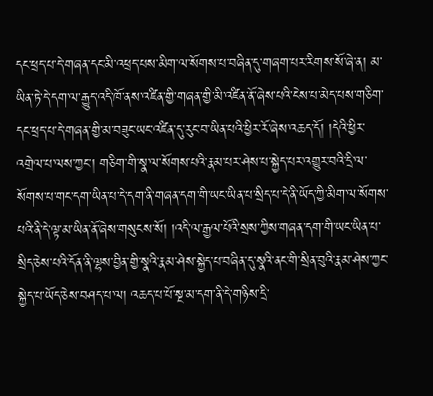དང་ཕྲད་པ་དེ་གཞན་དང་མི་འཕྲད་པས་མིག་ལ་སོགས་པ་བཞིན་དུ་གཞག་པར་རིགས་སོ་ཞེ་ན། མ་ཡིན་ཏེ་དེ་དག་ལ་རྒྱུད་འདི་ཁོ་ནས་འཛིན་གྱི་གཞན་གྱི་མི་འཛིན་ནོ་ཞེས་པའི་ངེས་པ་མེད་པས་གཅིག་དང་ཕྲད་པ་དེ་གཞན་གྱི་མ་བཟུང་ཡང་འཛིན་དུ་རུང་བ་ཡིན་པའི་ཕྱིར་རོ་ཞེས་འཆད་དོ། །དེའི་ཕྱིར་འགྲེལ་པ་ལས་ཀྱང་། གཅིག་གི་སྣ་ལ་སོགས་པའི་རྣམ་པར་ཤེས་པ་སྐྱེད་པར་འགྱུར་བའི་དྲི་ལ་སོགས་པ་གང་དག་ཡིན་པ་དེ་དག་ནི་གཞན་དག་གི་ཡང་ཡིན་པ་སྲིད་པ་དེ་ནི་ཡོད་ཀྱི་མིག་ལ་སོགས་པའི་ནི་དེ་ལྟ་མ་ཡིན་ནོ་ཞེས་གསུངས་སོ། །འདི་ལ་རྒྱལ་པོའི་སྲས་ཀྱིས་གཞན་དག་གི་ཡང་ཡིན་པ་སྲིད་ཅེས་པའི་དོན་ནི་ལྷས་བྱིན་གྱི་སྣའི་རྣམ་ཤེས་སྐྱེད་པ་བཞིན་དུ་སྣའི་ནང་གི་སྲིན་བུའི་རྣམ་ཤེས་ཀྱང་སྐྱེད་པ་ཡོད་ཅེས་བཤད་པ་ལ། འཆད་པ་པོ་སྔ་མ་དག་ནི་དེ་གཉིས་དྲི་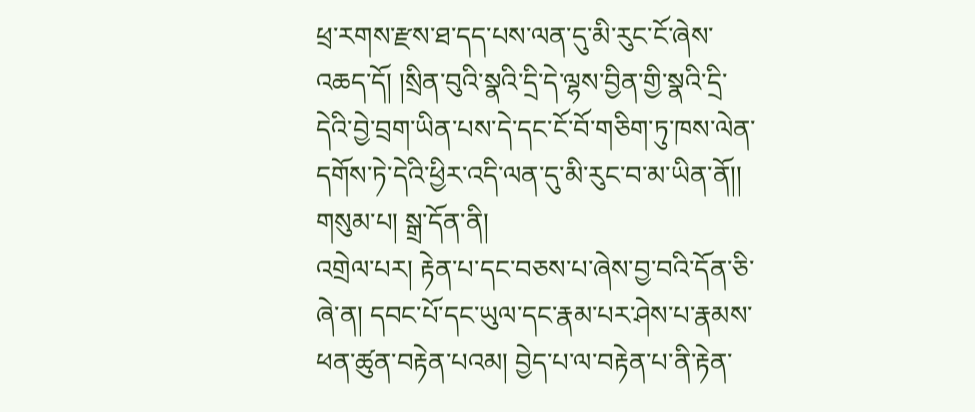ཕྲ་རགས་རྫས་ཐ་དད་པས་ལན་དུ་མི་རུང་ངོ་ཞེས་འཆད་དོ། །སྲིན་བུའི་སྣའི་དྲི་དེ་ལྷས་བྱིན་གྱི་སྣའི་དྲི་དེའི་བྱེ་བྲག་ཡིན་པས་དེ་དང་ངོ་བོ་གཅིག་ཏུ་ཁས་ལེན་དགོས་ཏེ་དེའི་ཕྱིར་འདི་ལན་དུ་མི་རུང་བ་མ་ཡིན་ནོ།།
གསུམ་པ། སྒྲ་དོན་ནི།
འགྲེལ་པར། རྟེན་པ་དང་བཅས་པ་ཞེས་བྱ་བའི་དོན་ཅི་ཞེ་ན། དབང་པོ་དང་ཡུལ་དང་རྣམ་པར་ཤེས་པ་རྣམས་ཕན་ཚུན་བརྟེན་པའམ། བྱེད་པ་ལ་བརྟེན་པ་ནི་རྟེན་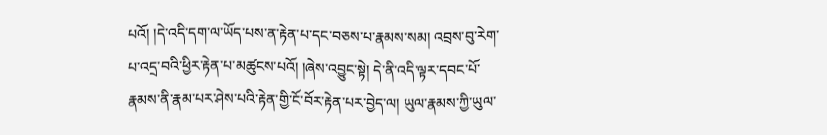པའོ། །དེ་འདི་དག་ལ་ཡོད་པས་ན་རྟེན་པ་དང་བཅས་པ་རྣམས་སམ། འབྲས་བུ་རེག་པ་འདྲ་བའི་ཕྱིར་རྟེན་པ་མཚུངས་པའོ། །ཞེས་འབྱུང་སྟེ། དེ་ནི་འདི་ལྟར་དབང་པོ་རྣམས་ནི་རྣམ་པར་ཤེས་པའི་རྟེན་གྱི་ངོ་བོར་རྟེན་པར་བྱེད་ལ། ཡུལ་རྣམས་ཀྱི་ཡུལ་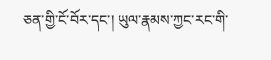ཅན་གྱི་ངོ་བོར་དང་། ཡུལ་རྣམས་ཀྱང་རང་གི་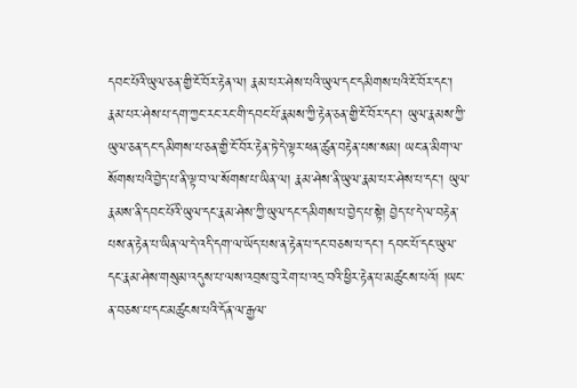དབང་པོའི་ཡུལ་ཅན་གྱི་ངོ་བོར་རྟེན་ལ། རྣམ་པར་ཤེས་པའི་ཡུལ་དང་དམིགས་པའི་ངོ་བོར་དང་། རྣམ་པར་ཤེས་པ་དག་ཀྱང་རང་རང་གི་དབང་པོ་རྣམས་ཀྱི་རྟེན་ཅན་གྱི་ངོ་བོར་དང་། ཡུལ་རྣམས་ཀྱི་ཡུལ་ཅན་དང་དམིགས་པ་ཅན་གྱི་ངོ་བོར་རྟེན་ཏེ་དེ་ལྟར་ཕན་ཚུན་བརྟེན་པས་སམ། ཡང་ན་མིག་ལ་སོགས་པའི་བྱེད་པ་ནི་ལྟ་བ་ལ་སོགས་པ་ཡིན་ལ། རྣམ་ཤེས་ནི་ཡུལ་རྣམ་པར་ཤེས་པ་དང་། ཡུལ་རྣམས་ནི་དབང་པོའི་ཡུལ་དང་རྣམ་ཤེས་ཀྱི་ཡུལ་དང་དམིགས་པ་བྱེད་པ་སྟེ། བྱེད་པ་དེ་ལ་བརྟེན་པས་ན་རྟེན་པ་ཡིན་ལ་དེ་འདི་དག་ལ་ཡོད་པས་ན་རྟེན་པ་དང་བཅས་པ་དང་། དབང་པོ་དང་ཡུལ་དང་རྣམ་ཤེས་གསུམ་འདུས་པ་ལས་འབྲས་བུ་རེག་པ་འདྲ་བའི་ཕྱིར་རྟེན་པ་མཚུངས་པའོ། །ཡང་ན་བཅས་པ་དང་མཚུངས་པའི་དོན་ལ་རྒྱལ་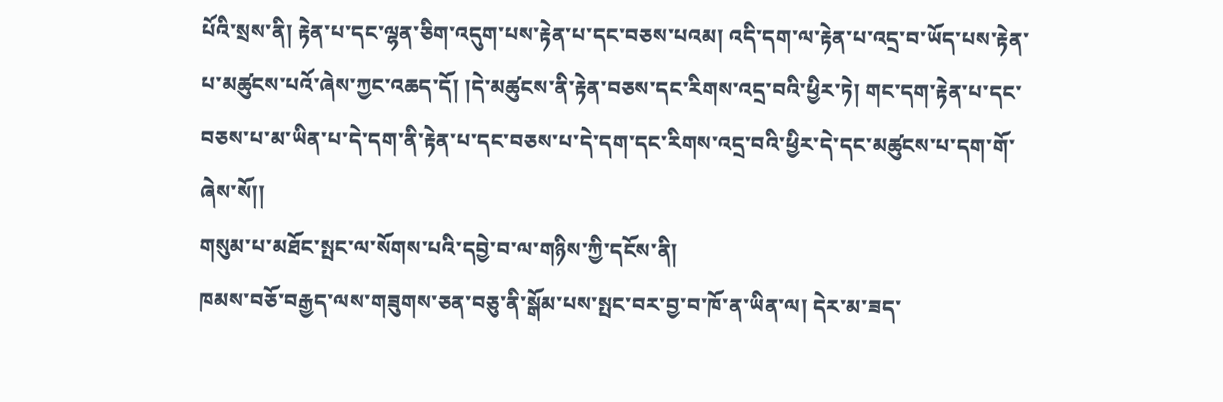པོའི་སྲས་ནི། རྟེན་པ་དང་ལྷན་ཅིག་འདུག་པས་རྟེན་པ་དང་བཅས་པའམ། འདི་དག་ལ་རྟེན་པ་འདྲ་བ་ཡོད་པས་རྟེན་པ་མཚུངས་པའོ་ཞེས་ཀྱང་འཆད་དོ། །དེ་མཚུངས་ནི་རྟེན་བཅས་དང་རིགས་འདྲ་བའི་ཕྱིར་ཏེ། གང་དག་རྟེན་པ་དང་བཅས་པ་མ་ཡིན་པ་དེ་དག་ནི་རྟེན་པ་དང་བཅས་པ་དེ་དག་དང་རིགས་འདྲ་བའི་ཕྱིར་དེ་དང་མཚུངས་པ་དག་གོ་ཞེས་སོ།།
གསུམ་པ་མཐོང་སྤང་ལ་སོགས་པའི་དབྱེ་བ་ལ་གཉིས་ཀྱི་དངོས་ནི།
ཁམས་བཅོ་བརྒྱད་ལས་གཟུགས་ཅན་བཅུ་ནི་སྒོམ་པས་སྤང་བར་བྱ་བ་ཁོ་ན་ཡིན་ལ། དེར་མ་ཟད་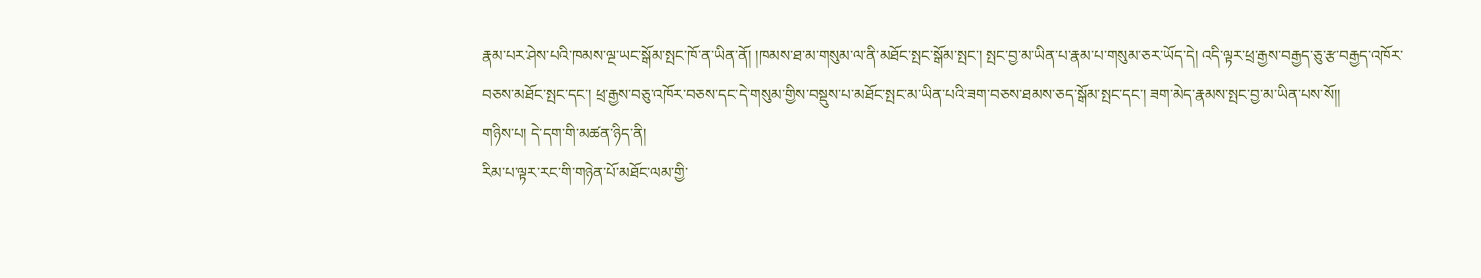རྣམ་པར་ཤེས་པའི་ཁམས་ལྔ་ཡང་སྒོམ་སྤང་ཁོ་ན་ཡིན་ནོ། །ཁམས་ཐ་མ་གསུམ་ལ་ནི་མཐོང་སྤང་སྒོམ་སྤང་། སྤང་བྱ་མ་ཡིན་པ་རྣམ་པ་གསུམ་ཅར་ཡོད་དེ། འདི་ལྟར་ཕྲ་རྒྱས་བརྒྱད་ཅུ་རྩ་བརྒྱད་འཁོར་བཅས་མཐོང་སྤང་དང་། ཕྲ་རྒྱས་བཅུ་འཁོར་བཅས་དང་དེ་གསུམ་གྱིས་བསྡུས་པ་མཐོང་སྤང་མ་ཡིན་པའི་ཟག་བཅས་ཐམས་ཅད་སྒོམ་སྤང་དང་། ཟག་མེད་རྣམས་སྤང་བྱ་མ་ཡིན་པས་སོ།།
གཉིས་པ། དེ་དག་གི་མཚན་ཉིད་ནི།
རིམ་པ་ལྟར་རང་གི་གཉེན་པོ་མཐོང་ལམ་གྱི་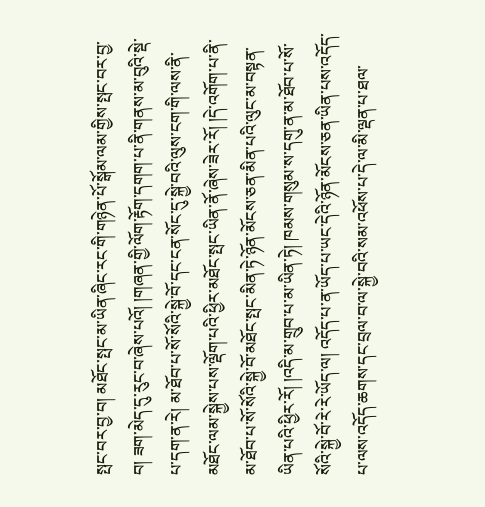སྤང་བར་བྱ་བ། མཐོང་སྤང་མ་ཡིན་ཞིང་རང་གི་གཉེན་པོ་སྒོམ་ལམ་གྱིས་སྤང་བར་བྱ་བ། ཟག་མེད་དུ་རུང་བ་ཞེས་པའོ། །གཞན་གྱི་ལོག་རྟོག་དགག་པ་ནི་གནས་མ་བུའི་སྡེ་པ་དག་ན་རེ། མ་ཐོབ་པ་སོ་སོའི་སྐྱེ་བོ་དང་ངན་སོང་དུ་སྐྱེ་བའི་ལུས་ངག་གི་ལས་ནི་མཐོང་ལམ་སྐྱེས་པས་ལྡོག་པའི་ཕྱིར་མཐོང་སྤང་ཡིན་ནོ་ཞེས་ཟེར་རོ། །དེ་འགོག་པ་ནི་མ་ཐོབ་པ་སོ་སོའི་སྐྱེ་བོ་མཐོང་སྤང་མིན་ཏེ་ཉོན་མོངས་ཅན་མིན་པའི་ལུང་མ་བསྟན་ཡིན་པའི་ཕྱིར་རོ། །འདི་མ་གྲུབ་པ་མ་ཡིན་ཏེ། ཁམས་གསུམ་ས་དགུ་ན་མ་ཐོབ་པ་སོ་སོའི་སྐྱེ་བོ་རེ་རེ་ཡོད་ལ། འདོད་པ་ན་ཡོད་པ་ཡང་དེའི་ཉོན་མོངས་ཅན་ཡིན་པས་འདོད་པ་ལས་འདོད་ཆགས་དང་བྲལ་བ་ལ་སྐྱེ་བའི་སམ་འཕོས་པ་དེ་ལ་མི་ལྡན་པ་ཐལ་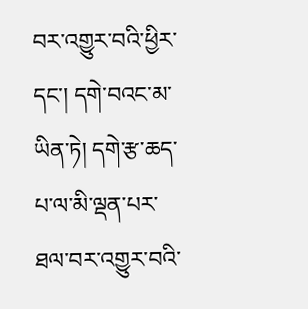བར་འགྱུར་བའི་ཕྱིར་དང་། དགེ་བའང་མ་ཡིན་ཏེ། དགེ་རྩ་ཆད་པ་ལ་མི་ལྡན་པར་ཐལ་བར་འགྱུར་བའི་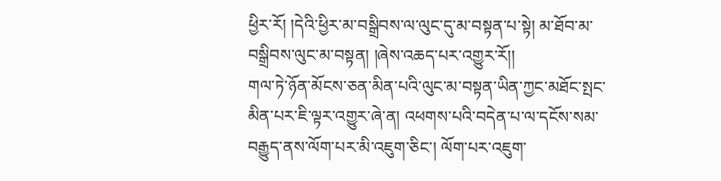ཕྱིར་རོ། །དེའི་ཕྱིར་མ་བསྒྲིབས་ལ་ལུང་དུ་མ་བསྟན་པ་སྟེ། མ་ཐོབ་མ་བསྒྲིབས་ལུང་མ་བསྟན། །ཞེས་འཆད་པར་འགྱུར་རོ།།
གལ་ཏེ་ཉོན་མོངས་ཅན་མིན་པའི་ལུང་མ་བསྟན་ཡིན་ཀྱང་མཐོང་སྤང་མིན་པར་ཇི་ལྟར་འགྱུར་ཞེ་ན། འཕགས་པའི་བདེན་པ་ལ་དངོས་སམ་བརྒྱུད་ནས་ལོག་པར་མི་འཇུག་ཅིང་། ལོག་པར་འཇུག་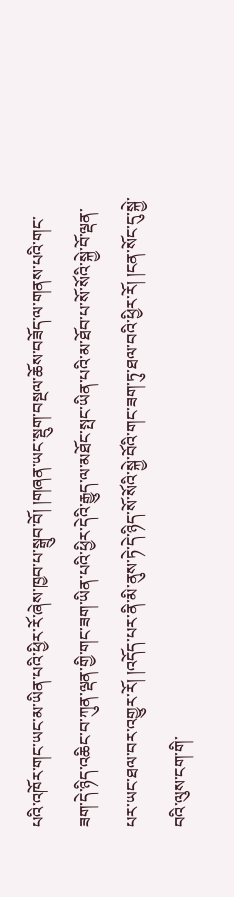པའི་འཁོར་གང་ཡང་མ་ཡིན་པའི་ཕྱིར་རོ་ཞེས་ཁྱབ་པ་སྒྲུབ་བོ། །གཞན་ཡང་སྡུག་བསྔལ་ཆོས་བཟོད་ལ་གནས་པའི་གང་ཟག་དེ་ཉིད་འཆིང་བ་ཀུན་ལྡན་གྱི་གང་ཟག་ཡིན་པའི་ཕྱིར་དེའི་རྒྱུད་ལ་མཐོང་སྤང་ཡིན་པའི་མ་ཐོབ་པ་སོ་སོའི་སྐྱེ་བོ་ལྡན་པར་ཡང་ཐལ་བར་འགྱུར་རོ། །འདོད་པར་ནི་མི་ནུས་ཏེ་དེ་ཉིད་སོ་སོའི་སྐྱེ་བོའི་གང་ཟག་ཏུ་ཐལ་བའི་ཕྱིར་རོ། །ངན་སོང་དུ་སྐྱེ་བའི་ལུས་ངག་གི་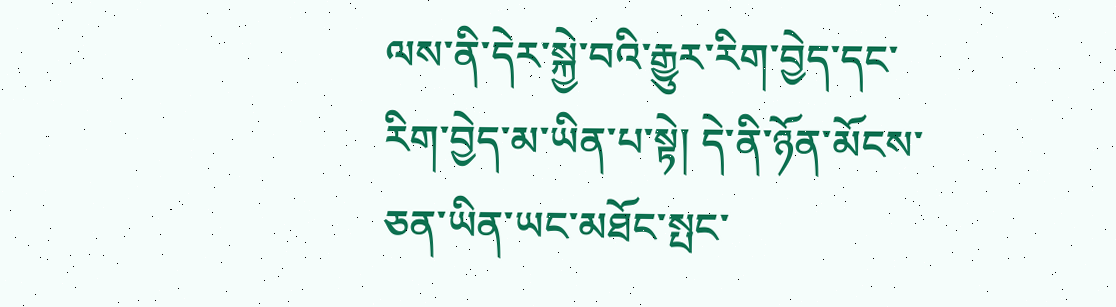ལས་ནི་དེར་སྐྱེ་བའི་རྒྱུར་རིག་བྱེད་དང་རིག་བྱེད་མ་ཡིན་པ་སྟེ། དེ་ནི་ཉོན་མོངས་ཅན་ཡིན་ཡང་མཐོང་སྤང་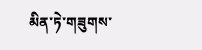མིན་ཏེ་གཟུགས་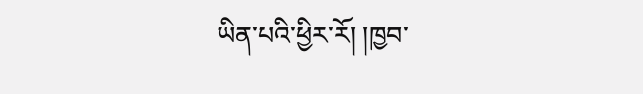ཡིན་པའི་ཕྱིར་རོ། །ཁྱབ་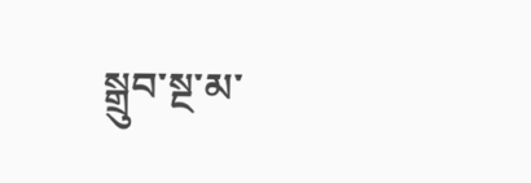སྒྲུབ་སྔ་མ་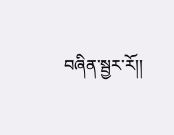བཞིན་སྦྱར་རོ།།